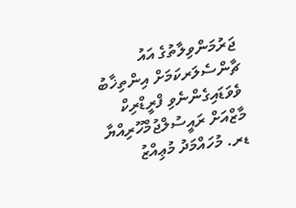ޖަރުމަންވިލާތުގެ އައު ޗާންސެލަރކަމަށް އިންތިޚާބު ވެވަޑައިގެންނެވި ފްރީޑްރިކް މާޒްއަށް ރައީސުލްޖުމްހޫރިއްޔާ ޑރ. މުހައްމަދު މުޢިއްޒު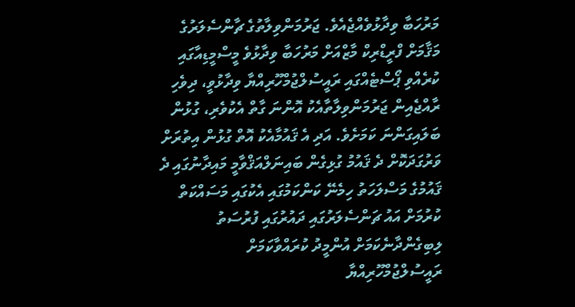މަރުހަބާ ވިދާޅުވެއްޖެއެވެ. ޖަރުމަންވިލާތުގެ ޗާންސެލަރުގެ މަޤާމަށް ފްރީޑްރިކް މާޒްއަށް މަރުހަބާ ވިދާޅުވެ މީސްމީޑިއާގައި ކުރެއްވި ޕޯސްޓެއްގައި ރައީސުލްޖުމްހޫރިއްޔާ ވިދާޅުވީ، ދިވެހި ރާއްޖެއިން ޖަރުމަންވިލާތާއެކު އޮންނަ ގާތް އެކުވެރި، ގުޅުން ބަލައިގަންނަ ކަމަށެވެ. އަދި އެ ޤައުމާއެކު އޮތް ގުޅުން އިތުރަށް ވަރުގަދަކޮށް ދެ ޤައުމު ގުޅިގެން ބައިނަލްއަޤްވާމީ މައިދާނުގައި ދެ ޤައުމުގެ މަސްލަހަތު ހިމެނޭ ކަންކަމުގައި އެކުގައި މަސައްކަތް ކުރުމަށް އައު ޗަންސެލަރުގައި ދައުރުގައި ފުރުސަތު ލިބިގެންދާނެކަމަށް އުންމީދު ކުރައްވާކަމަށް ރައީސުލްޖުމްހޫރިއްޔާ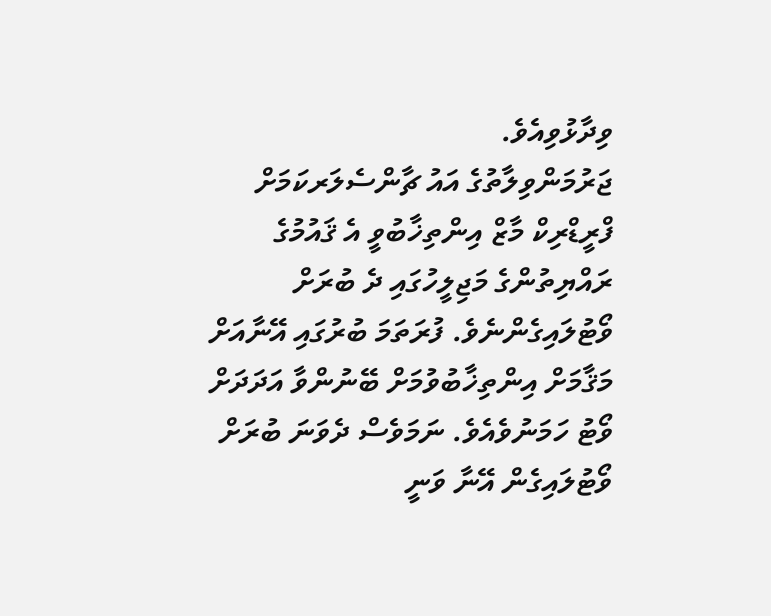ވިދާޅުވިއެވެ.
ޖަރުމަންވިލާތުގެ އައު ޗާންސެލަރކަމަށް ފްރީޑްރިކް މާޒް އިންތިޚާބުވީ އެ ޤައުމުގެ ރައްޔިތުންގެ މަޖިލީހުގައި ދެ ބުރަށް ވޯޓުލައިގެންނެވެ. ފުރަތަމަ ބުރުގައި އޭނާއަށް މަޤާމަށް އިންތިޚާބުވުމަށް ބޭނުންވާ އަދަދަށް ވޯޓު ހަމަނުވެއެވެ. ނަމަވެސް ދެވަނަ ބުރަށް ވޯޓުލައިގެން އޭނާ ވަނީ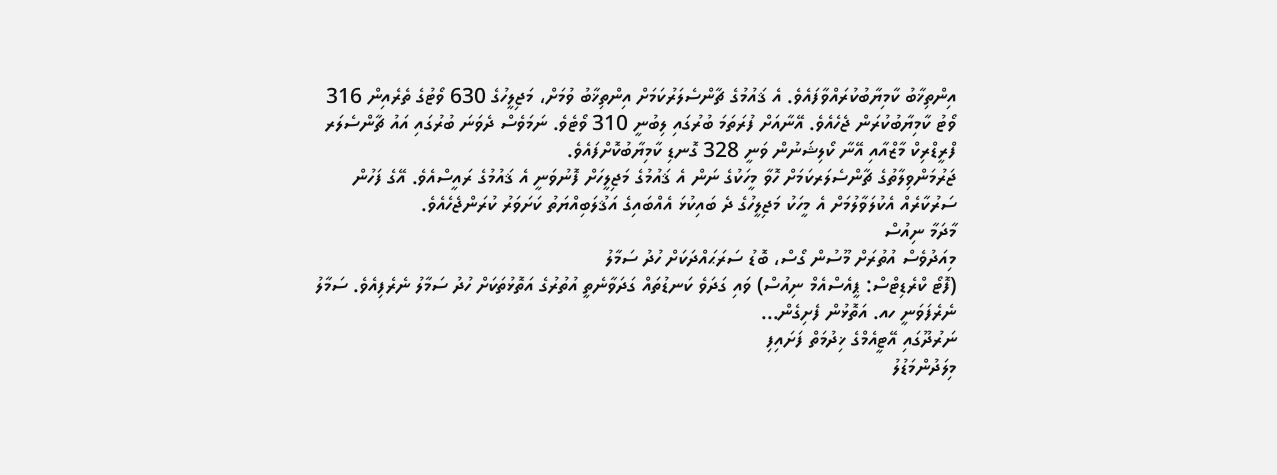އިންތިޚާބު ކާމިޔާބުކުރައްވާފައެވެ. އެ ޤައުމުގެ ޗާންސެލަރުކަމަށް އިންތިޚާބު ވުމަށް، މަޖިލީހުގެ 630 ވޯޓުގެ ތެރެއިން 316 ވޯޓު ކާމިޔާބުކުރަން ޖެހެއެވެ. އޭނާއަށް ފުރަތަމަ ބުރުގައި ލިބުނީ 310 ވޯޓެވެ. ނަމަވެސް ދެވަނަ ބުރުގައި އައު ޗާންސެލަރ ފްރީޑްރިކް މާޒްއާއި އޭނާ ކޯލިޝަނުން ވަނީ 328 ގޮނޑި ކާމިޔާބުކޮށްފައެވެ.
ޖަރުމަންވިލާތުގެ ޗާންސެލަރކަމަށް ހޮވާ މީހަކުގެ ނަން އެ ޤައުމުގެ މަޖިލީހަށް ފޮނުވަނީ އެ ޤައުމުގެ ރައީސްއެވެ. އޭގެ ފަހުން ސަރުކާރެއް އެކުލަވާލުމަށް އެ މީހަކު މަޖިލީހުގެ ދެ ބައިކުޅަ އެއްބައިގެ އަޤުލަބިއްޔަތު ކަށަވަރު ކުރަންޖެހެއެވެ.
މާދަމާ ނިއުސް
މިއަދުވެސް އުތުރަށް މޫސުން ގޯސް، ބޮޑު ސަރަޙައްދަކަށް ހުދު ސަމާލު
(ފޮޓޯ ކްރެޑިޓްސް: ޕީއެސްއެމް ނިއުސް) ވައި ގަދަވެ ކަނޑުތައް ގަދަވާނެތީ އުތުރުގެ އަތޮޅުތަކަށް ހުދު ސަމާލު ނެރެފިއެވެ. ސަމާލު ނެރެފަވަނީ ހއ. އަތޮޅުން ފެށިގެން...
ނަރުދޫގައި އޭޓީއެމްގެ ޚިދުމަތް ފަށައިފި
މިލަދުންމަޑުލު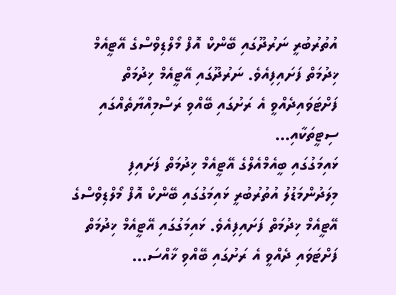އުތުރުބުރީ ނަރުދޫގައި ބޭންކް އޮފް މޯލްޑިވްސްގެ އޭޓީއެމް ޚިދުމަތް ފަށައިފިއެވެ. ނަރުދޫގައި އޭޓީއެމް ޚިދުމަތް ފަށްޓަވައިދެއްވީ އެ ރަށުގައި ބޭއްވި ރަސްމިއްޔާތެއްގައި ސިޓީތަކާއި...
ޅައިމަގުގައި ބީއެމްއެލްގެ އޭޓީއެމް ޚިދުމަތް ފަށައިފި
މިލަދުންމަޑުލު އުތުރުބުރީ ޅައިމަގުގައި ބޭންކް އޮފް މޯލްޑިވްސްގެ އޭޓީއެމް ޚިދުމަތް ފަށައިފިއެވެ. ޅައިމަގުގައި އޭޓީއެމް ޚިދުމަތް ފަށްޓަވައި ދެއްވީ އެ ރަށުގައި ބޭއްވި ޚާއްސަ...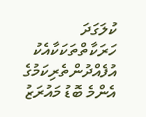ކުލަގަދަ ހަރަކާތްތަކަކާއެކު އުފެއްދުންތެރިކަމުގެ އެންމެ ބޮޑު މައުރަޒު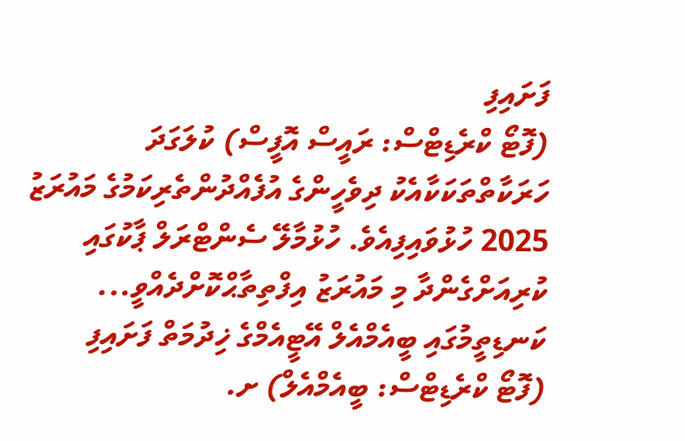ފަށައިފި
(ފޮޓޯ ކްރެޑިޓްސް: ރައީސް އޮފީސް) ކުލަގަދަ ހަރަކާތްތަކަކާއެކު ދިވެހީންގެ އުފެއްދުންތެރިކަމުގެ މައުރަޒު 2025 ހުޅުވައިފިއެވެ. ހުޅުމާލޭ ސެންޓްރަލް ޕާކުގައި ކުރިއަށްގެންދާ މި މައުރަޒު އިފްތިތާޙްކޮށްދެއްވީ...
ކަނޑިތީމުގައި ބީއެމްއެލް އޭޓީއެމްގެ ޚިދުމަތް ފަށައިފި
(ފޮޓޯ ކްރެޑިޓްސް: ބީއެމްއެލް) ށ.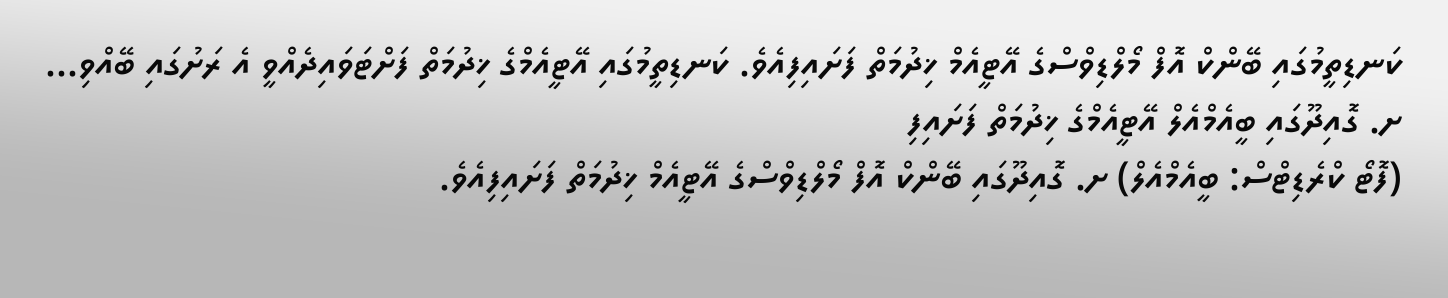ކަނޑިތީމުގައި ބޭންކް އޮފް މޯލްޑިވްސްގެ އޭޓީއެމް ޚިދުމަތް ފަށައިފިއެވެ. ކަނޑިތީމުގައި އޭޓީއެމްގެ ޚިދުމަތް ފަށްޓަވައިދެއްވީ އެ ރަށުގައި ބޭއްވި...
ށ. ގޮއިދޫގައި ބީއެމްއެލް އޭޓީއެމްގެ ޚިދުމަތް ފަށައިފި
(ފޮޓޯ ކްރެޑިޓްސް: ބީއެމްއެލް) ށ. ގޮއިދޫގައި ބޭންކް އޮފް މޯލްޑިވްސްގެ އޭޓީއެމް ޚިދުމަތް ފަށައިފިއެވެ.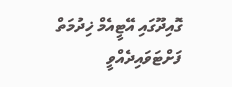ގޮއިދޫގައި އޭޓީއެމް ޚިދުމަތް ފަށްޓަވައިދެއްވީ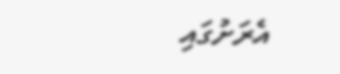އެރަށުގައި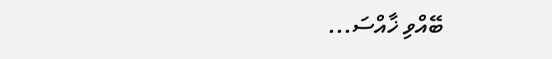ބޭއްވި ޚާއްސަ...